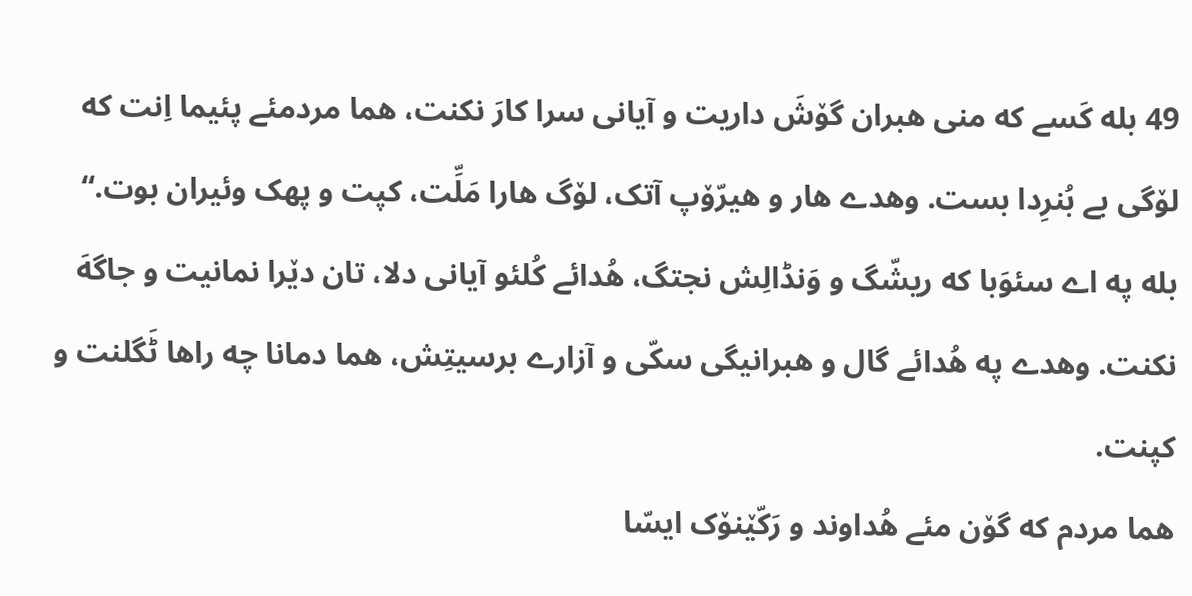49 بله کَسے که منی هبران گۆشَ داریت و آیانی سرا کارَ نکنت، هما مردمئے پئیما اِنت که لۆگی بے بُنرِدا بست. وهدے هار و هیرّۆپ آتک، لۆگ هارا مَلِّت، کپت و پهک وئیران بوت.“
بله په اے سئوَبا که ریشّگ و وَنڈالِش نجتگ، هُدائے کُلئو آیانی دلا، تان دێرا نمانیت و جاگهَ نکنت. وهدے په هُدائے گال و هبرانیگی سکّی و آزارے برسیتِش، هما دمانا چه راها ٹَگلنت و کپنت.
هما مردم که گۆن مئے هُداوند و رَکّێنۆک ایسّا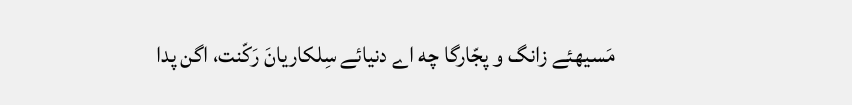مَسیهئے زانگ و پجّارگا چه اے دنیائے سِلکاریانَ رَکّنت، اگن پدا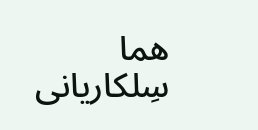هما سِلکاریانی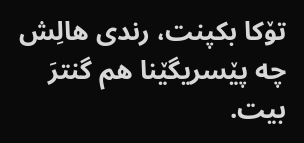تۆکا بکپنت، رندی هالِش چه پێسریگێنا هم گنترَ بیت.